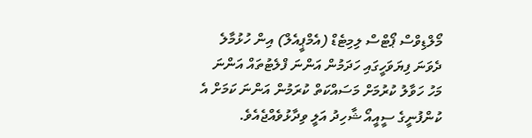މޯލްޑިވްސް ޕޯޓްސް ލިމިޓެޑް (އެމްޕީއެލް) އިން ހުޅުމާލެ ދެވަނަ ފިޔަވަހީގައި ހަދަމުން އަންނަ ފްލެޓުތައް އަންނަ މަހު ހަވާލު ކުރުމަށް މަސައްކަތް ކުރަމުން އަންނަ ކަމަށް އެ ކުންފުނީގެ ސީއީއޯ ޝާހިދު އަލީ ވިދާޅުވެއްޖެއެވެ.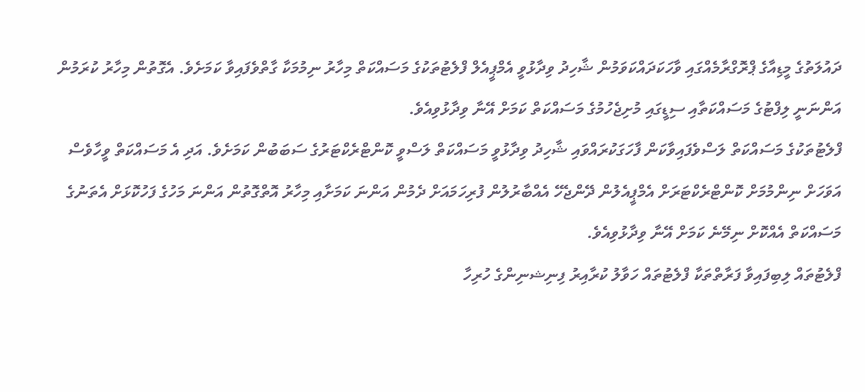ދައުލަތުގެ މީޑިއާގެ ޕްރޮގްރާމެއްގައި ވާހަކަދައްކަވަމުން ޝާހިދު ވިދާޅުވީ އެމްޕީއެލް ފްލެޓުތަކުގެ މަސައްކަތް މިހާރު ނިމުމަކާ ގާތްވެފައިވާ ކަމަށެވެ. އެގޮތުން މިހާރު ކުރަމުން އަންނަނީ ލިފްޓުގެ މަސައްކަތާއި ސިޑީގައި މުށިޖެހުމުގެ މަސައްކަތް ކަމަށް އޭނާ ވިދާޅުވިއެވެ.
ފްލެޓުތަކުގެ މަސައްކަތް ލަސްވެފައިވާކަން ފާހަގަކުރައްވައި ޝާހިދު ވިދާޅުވީ މަސައްކަތް ލަސްވީ ކޮންޓްރެކްޓަރުގެ ސަބަބުން ކަމަށެވެ. އަދި އެ މަސައްކަތް ވީހާވެސް އަވަހަށް ނިންމުމަށް ކޮންޓްރެކްޓަރަށް އެމްޕީއެލުން ދޭންޖެހޭ އެއްބާރުލުން ފުރިހަމައަށް ދެމުން އަންނަ ކަމަށާއި މިހާރު އޮތްގޮތުން އަންނަ މަހުގެ ފަހުކޮޅަށް އެތަނުގެ މަސައްކަތް އެއްކޮށް ނިމޭނެ ކަމަށް އޭނާ ވިދާޅުވިއެވެ.
ފްލެޓުތައް ލިބިފައިވާ ފަރާތްތަކާ ފްލެޓުތައް ހަވާލު ކުރާއިރު ފިނިޝނިންގެ ހުރިހާ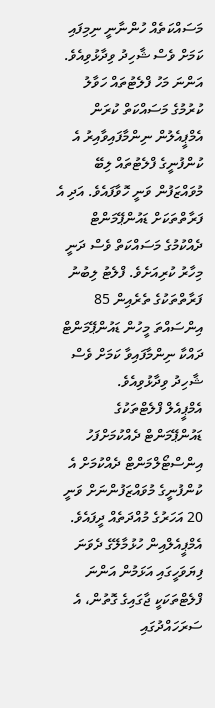މަސައްކަތެއް ހުންނާނީ ނިމިފައި ކަމަށް ވެސް ޝާހިދު ވިދާޅުވިއެވެ.
އަންނަ މަހު ފްލެޓުތައް ހަވާލު ކުރުމުގެ މަސައްކަތް ކުރަން އެމްޕީއެލުން ނިންމާފައިވާއިރު އެ ކުންފުނީގެ ފްލެޓުތައް ލިބޭ މުވައްޒަފުން ވަނީ ހޮވާފައެވެ. އަދި އެ ފަރާތްތަކަށް ޑައުންޕޭމަންޓް ދެއްކުމުގެ މަސައްކަތް ވެސް ދަނީ މިހާރު ކުރިއަށެވެ. ފްލެޓު ލިބުނު ފަރާތްތަކުގެ ތެރެއިން 85 އިންސައްތަ މީހުން ޑައުންޕޭމަންޓް ދައްކާ ނިންމާފައިވާ ކަމަށް ވެސް ޝާހިދު ވިދާޅުވިއެވެ.
އެމްޕީއެލް ފްލެޓްތަކުގެ ޑައުންޕޭމަންޓް ދެއްކުމަށްފަހު އިންސްޓޯލްމަންޓް ދެއްކުމަށް އެ ކުންފުނީގެ މުވައްޒަފުންނަށް ވަނީ 20 އަހަރުގެ މުއްދަތެއް ދީފައެވެ.
އެމްޕީއެލްއިން ހުޅުމާލޭގެ ދެވަނަ ފިޔަވަހީގައި އަޅަމުން އަންނަ ފްލެޓްތަކަކީ ޖާގައިގެ ގޮތުން، އެ ސަރަހައްދުގައި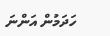ހަދަމުން އަންނަ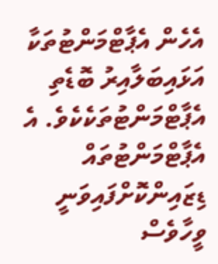އެހެން އެޕާޓްމަންޓުތަކާ އަޅައިބަލާއިރު ބޮޑެތި އެޕާޓްމަންޓުތަކެކެވެ. އެ އެޕާޓްމަންޓުތައް ޑިޒައިންކޮށްފައިވަނީ ވީހާވެސް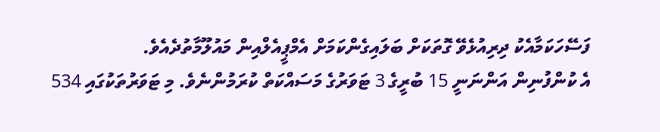ފަސޭހަކަމާއެކު ދިރިއުޅެވޭ ގޮތަކަށް ބަލައިގެންކަމަށް އެމްޕީއެލްއިން މައުލޫމާތުދެއެވެ.
އެ ކުންފުނިން އަންނަނީ 15 ބުރީގެ 3 ޓަވަރުގެ މަސައްކަތް ކުރަމުންނެވެ. މި ޓަވަރުތަކުގައި 534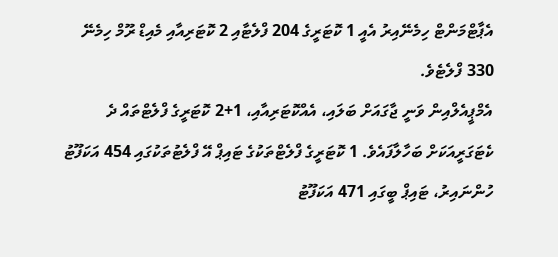އެޕާޓްމަންޓް ހިމެނޭއިރު އެއީ 1 ކޮޓަރީގެ 204 ފްލެޓާއި 2 ކޮޓަރިއާއި މެއިޑް ރޫމް ހިމެނޭ 330 ފްލެޓެވެ.
އެމްޕީއެލްއިން ވަނީ ޖާގައަށް ބަލައި، އެއްކޮޓަރިއާއި، 1+2 ކޮޓަރީގެ ފްލެޓްތައް ދެ ކެޓަގަރީއަކަށް ބަހާލާފައެވެ. 1 ކޮޓަރީގެ ފްލެޓްތަކުގެ ޓައިޕް އޭ ފްލެޓުތަކުގައި 454 އަކަފޫޓު ހުންނައިރު، ޓައިޕް ބީގައި 471 އަކަފޫޓު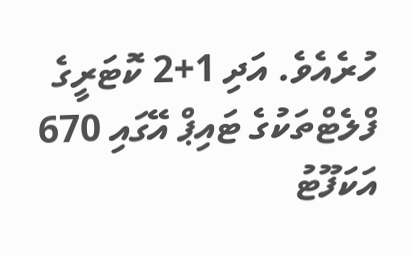ހުރެއެވެ. އަދި 1+2 ކޮޓަރީގެ ފްލެޓްތަކުގެ ޓައިޕް އޭގައި 670 އަކަފޫޓު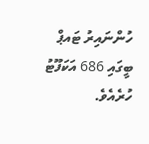ހުންނައިރު ޓައޕް ބީގައި 686 އަކަފޫޓު ހުރެއެވެ.